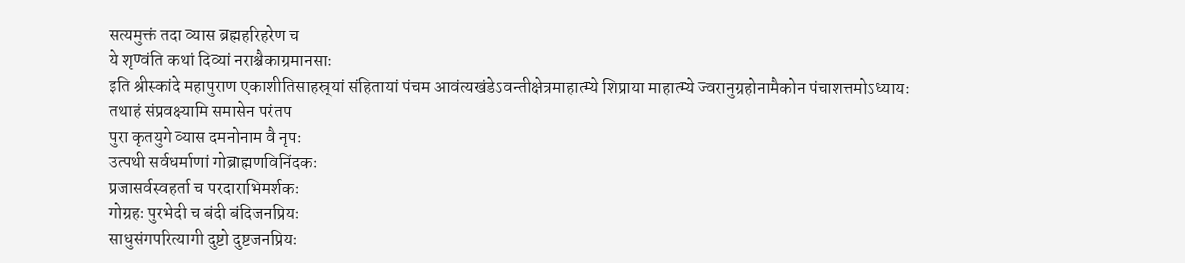सत्यमुक्तं तदा व्यास ब्रह्महरिहरेण च
ये शृण्वंति कथां दिव्यां नराश्चैकाग्रमानसाः
इति श्रीस्कांदे महापुराण एकाशीतिसाहस्र्यां संहितायां पंचम आवंत्यखंडेऽवन्तीक्षेत्रमाहात्म्ये शिप्राया माहात्म्ये ज्वरानुग्रहोनामैकोन पंचाशत्तमोऽध्यायः
तथाहं संप्रवक्ष्यामि समासेन परंतप
पुरा कृतयुगे व्यास दमनोनाम वै नृपः
उत्पथी सर्वधर्माणां गोब्राह्मणविनिंदकः
प्रजासर्वस्वहर्ता च परदाराभिमर्शकः
गोग्रहः पुरभेदी च बंदी बंदिजनप्रियः
साधुसंगपरित्यागी दुष्टो दुष्टजनप्रियः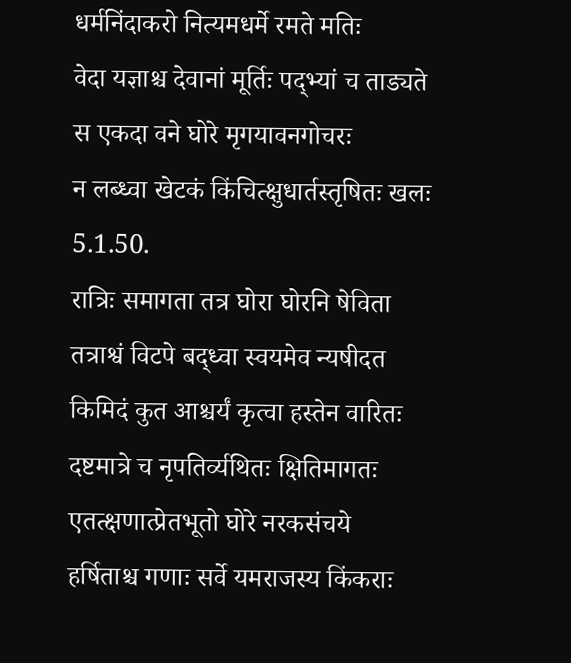धर्मनिंदाकरो नित्यमधर्मे रमते मतिः
वेदा यज्ञाश्च देवानां मूर्तिः पद्भ्यां च ताड्यते
स एकदा वने घोरे मृगयावनगोचरः
न लब्ध्वा खेटकं किंचित्क्षुधार्तस्तृषितः खलः 5.1.50.
रात्रिः समागता तत्र घोरा घोरनि षेविता
तत्राश्वं विटपे बद्ध्वा स्वयमेव न्यषीदत
किमिदं कुत आश्चर्यं कृत्वा हस्तेन वारितः
दष्टमात्रे च नृपतिर्व्यथितः क्षितिमागतः
एतत्क्षणात्प्रेतभूतो घोरे नरकसंचये
हर्षिताश्च गणाः सर्वे यमराजस्य किंकराः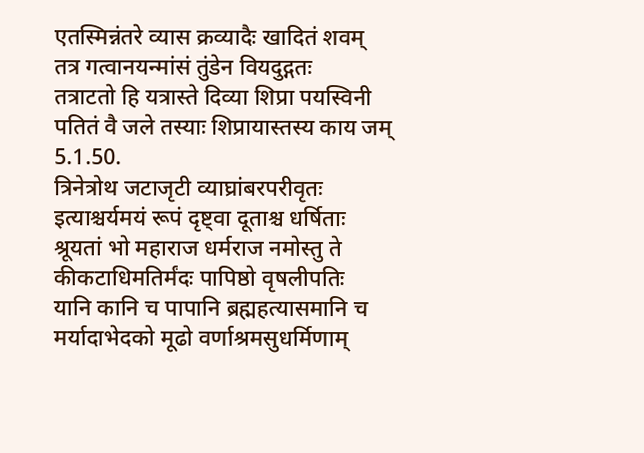एतस्मिन्नंतरे व्यास क्रव्यादैः खादितं शवम्
तत्र गत्वानयन्मांसं तुंडेन वियदुद्गतः
तत्राटतो हि यत्रास्ते दिव्या शिप्रा पयस्विनी
पतितं वै जले तस्याः शिप्रायास्तस्य काय जम् 5.1.50.
त्रिनेत्रोथ जटाजृटी व्याघ्रांबरपरीवृतः
इत्याश्चर्यमयं रूपं दृष्ट्वा दूताश्च धर्षिताः
श्रूयतां भो महाराज धर्मराज नमोस्तु ते
कीकटाधिमतिर्मंदः पापिष्ठो वृषलीपतिः
यानि कानि च पापानि ब्रह्महत्यासमानि च
मर्यादाभेदको मूढो वर्णाश्रमसुधर्मिणाम्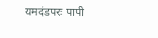यमदंडपरः पापी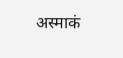अस्माकं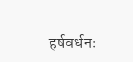हर्षवर्धनः